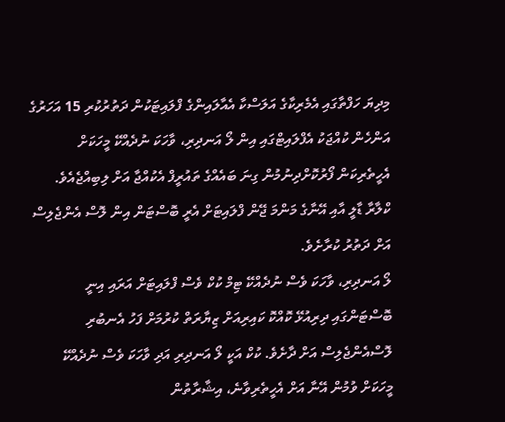މިދިޔަ ހަފްތާގައި އެމެރިކާގެ އަލަސްކާ އެއާލައިންގެ ފްލައިޓަކުން ދަތުރުކުރި 15 އަހަރުގެ އަންހެން ކުއްޖަކު އެފްލައިޓްގައި އިން ލޯ އަނދިރި، ވާހަކަ ނުދެއްކޭ މީހަކަށް އެހީތެރިކަން ފޯރުކޮށްދިނުމުން ގިނަ ބައެއްގެ ތައުރީފް އެކުއްޖާ އަށް ލިބިއްޖެއެވެ.
ކްލާރާ ޑާލީ އާއި އޭނާގެ މަންމަ ޖޭން ފްލައިޓަށް އެރީ ބޮސްޓަން އިން ލޮސް އެންޖެލިސް އަށް ދަތުރު ކުރާށެވެ.
ލޯ އަނދިރި، ވާހަކަ ވެސް ނުދެއްކޭ ޓިމް ކުކް ވެސް ފްލައިޓަށް އަރައި އިނީ ބޮސްޓަންގައި ދިރިއުޅޭ ކޮއްކޮ ކައިރިއަށް ޒިޔާރަތް ކުރުމަށް ފަހު އެނބުރި ލޮސްއެންޖެލިސް އަށް ދާށެވެ. ކުކް އަކީ ލޯ އަނދިރި އަދި ވާހަކަ ވެސް ނުދެއްކޭ މީހަކަށް ވުމުން އޭނާ އަށް އެހީތެރިވާނެ، އިޝާރާތުން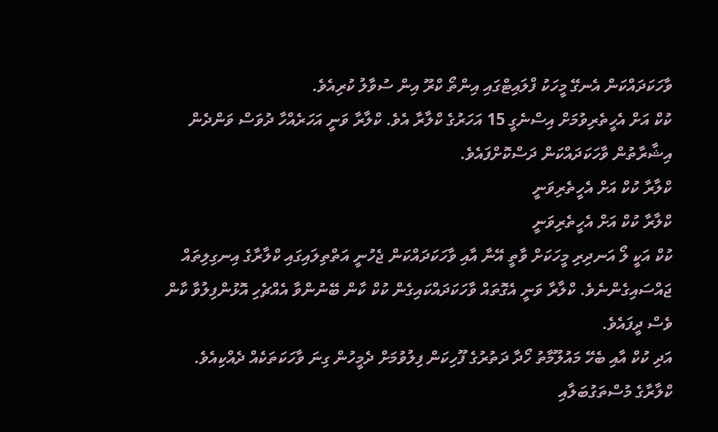ވާހަކަދައްކަން އެނގޭ މީހަކު ފްލައިޓްގައި އިންތޯ ކްރޫ އިން ސުވާލު ކުރިއެވެ.
ކުކް އަށް އެހީތެރިވުމަށް އިސްނެގީ 15 އަހަރުގެ ކްލާރާ އެވެ. ކްލާރާ ވަނީ އަހަރެއްހާ ދުވަސް ވަންދެން އިޝާރާތުން ވާހަކަދައްކަން ދަސްކޮށްފައެވެ.
ކްލާރާ ކުކް އަށް އެހީތެރިވަނީ
ކްލާރާ ކުކް އަށް އެހީތެރިވަނީ
ކުކް އަކީ ލޯ އަނދިރި މީހަކަށް ވާތީ އޭނާ އާއި ވާހަކަދައްކަން ޖެހުނީ އަތްތިލައިގައި ކްލާރާގެ އިނގިލިތައް ޖައްސައިގެންނެވެ. ކްލާރާ ވަނީ އެގޮތައް ވާހަކަދައްކައިގެން ކުކް ކާން ބޭނުންވާ އެއްޗެހި އޮޅުންފިލުވާ ކާން ވެސް ދީފައެވެ.
އަދި ކުކް އާއި ބެހޭ މައުލޫމާތު ހޯދާ ދަތުރުގެ ފޫހިކަން ފިލުވުމަށް ދެމީހުން ގިނަ ވާހަކަތަކެއް ދެއްކިއެވެ.
ކްލާރާގެ މުސްތަގުބަލާއި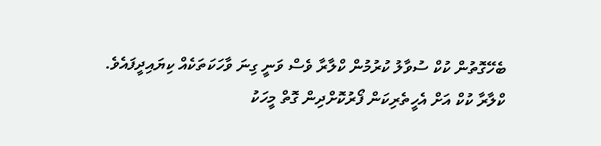ބެހޭގޮތުން ކުކް ސުވާލު ކުރުމުން ކްލާރާ ވެސް ވަނީ ގިނަ ވާހަކަތަކެއް ކިޔައިދީފައެވެ.
ކްލާރާ ކުކް އަށް އެހީތެރިކަން ފޯރުކޮށްދިން ގޮތް މީހަކު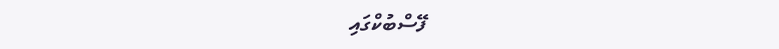ފޭސްބުކްގައި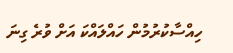ހިއްސާކުރުމުން ހައްލައްކަ އަށް ވުރެ ގިނަ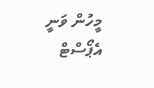މީހުން ވަނީ އެޕޯސްޓް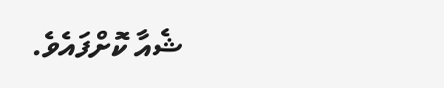ޝެއާ ކޮށްފައެވެ.